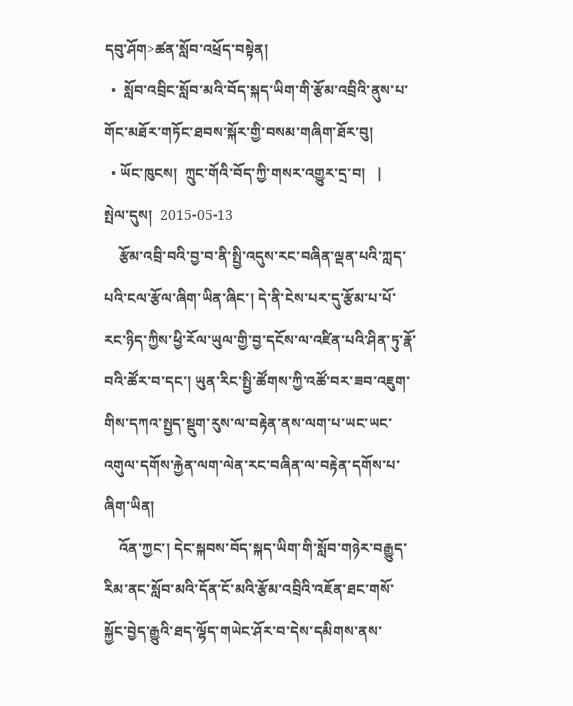དབུ་ཤོག>ཚན་སློབ་འཕྲོད་བསྟེན།
  •  སློབ་འབྲིང་སློབ་མའི་བོད་སྐད་ཡིག་གི་རྩོམ་འབྲིའི་ནུས་པ་གོང་མཐོར་གཏོང་ཐབས་སྐོར་གྱི་བསམ་གཞིག་ཐོར་བུ།
  • ཡོང་ཁུངས།  ཀྲུང་གོའི་བོད་ཀྱི་གསར་འགྱུར་དྲ་བ།   |     སྤེལ་དུས།  2015-05-13
    རྩོམ་འབྲི་བའི་བྱ་བ་ནི་སྤྱི་འདུས་རང་བཞིན་ལྡན་པའི་ཀླད་པའི་ངལ་རྩོལ་ཞིག་ཡིན་ཞིང་། དེ་ནི་ངེས་པར་དུ་རྩོམ་པ་པོ་རང་ཉིད་ཀྱིས་ཕྱི་རོལ་ཡུལ་གྱི་བྱ་དངོས་ལ་འཛིན་པའི་ཤིན་ཏུ་རྣོ་བའི་ཚོར་བ་དང་། ཡུན་རིང་སྤྱི་ཚོགས་ཀྱི་འཚོ་བར་ཟབ་འཇུག་གིས་དཀའ་སྤྱད་སྡུག་རུས་ལ་བརྟེན་ནས་ལག་པ་ཡང་ཡང་འགུལ་དགོས་རྐྱེན་ལག་ལེན་རང་བཞིན་ལ་བརྟེན་དགོས་པ་ཞིག་ཡིན།
    འོན་ཀྱང་། དེང་སྐབས་བོད་སྐད་ཡིག་གི་སློབ་གཉེར་བརྒྱུད་རིམ་ནང་སློབ་མའི་དོན་ངོ་མའི་རྩོམ་འབྲིའི་འཇོན་ཐང་གསོ་སྐྱོང་བྱེད་རྒྱུའི་ཐད་ལྷོད་གཡེང་ཤོར་བ་དེས་དམིགས་ནས་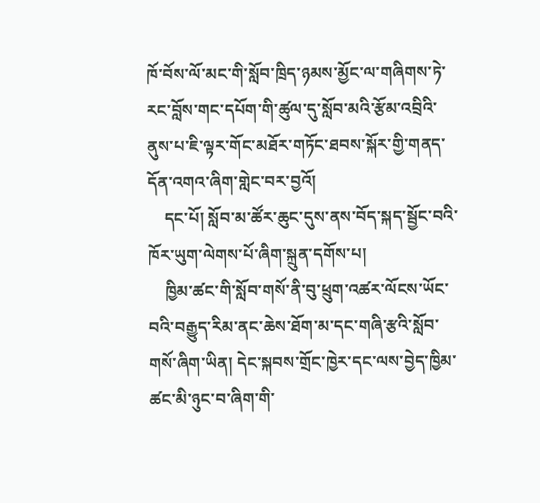ཁོ་བོས་ལོ་མང་གི་སློབ་ཁྲིད་ཉམས་མྱོང་ལ་གཞིགས་ཏེ་རང་བློས་གང་དཔོག་གི་ཚུལ་དུ་སློབ་མའི་རྩོམ་འབྲིའི་ནུས་པ་ཇི་ལྟར་གོང་མཐོར་གཏོང་ཐབས་སྐོར་གྱི་གནད་དོན་འགའ་ཞིག་གླེང་བར་བྱའོ།
    དང་པོ། སློབ་མ་ཚོར་ཆུང་དུས་ནས་བོད་སྐད་སྦྱོང་བའི་ཁོར་ཡུག་ལེགས་པོ་ཞིག་སྐྲུན་དགོས་པ།
    ཁྱིམ་ཚང་གི་སློབ་གསོ་ནི་བུ་ཕྲུག་འཚར་ལོངས་ཡོང་བའི་བརྒྱུད་རིམ་ནང་ཆེས་ཐོག་མ་དང་གཞི་རྩའི་སློབ་གསོ་ཞིག་ཡིན། དེང་སྐབས་གྲོང་ཁྱེར་དང་ལས་བྱེད་ཁྱིམ་ཚང་མི་ཉུང་བ་ཞིག་གི་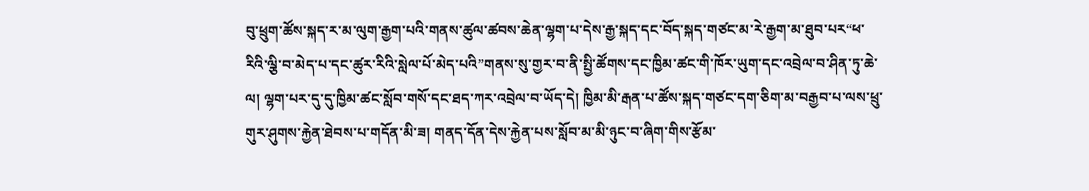བུ་ཕྲུག་ཚོས་སྐད་ར་མ་ལུག་རྒྱག་པའི་གནས་ཚུལ་ཚབས་ཆེན་ལྷག་པ་དེས་རྒྱ་སྐད་དང་བོད་སྐད་གཙང་མ་རེ་རྒྱག་མ་ཐུབ་པར“ཕ་རིའི་ལྕི་བ་མེད་པ་དང་ཚུར་རིའི་སླེལ་པོ་མེད་པའི”གནས་སུ་གྱར་བ་ནི་སྤྱི་ཚོགས་དང་ཁྱིམ་ཚང་གི་ཁོར་ཡུག་དང་འབྲེལ་བ་ཤིན་ཏུ་ཆེ་ལ། ལྷག་པར་དུ་དུ་ཁྱིམ་ཚང་སློབ་གསོ་དང་ཐད་ཀར་འབྲེལ་བ་ཡོད་དེ། ཁྱིམ་མི་རྒན་པ་ཚོས་སྐད་གཙང་དག་ཅིག་མ་བརྒྱབ་པ་ལས་ཕྲུ་གུར་ཤུགས་རྐྱེན་ཐེབས་པ་གདོན་མི་ཟ། གནད་དོན་དེས་རྐྱེན་པས་སློབ་མ་མི་ཉུང་བ་ཞིག་གིས་རྩོམ་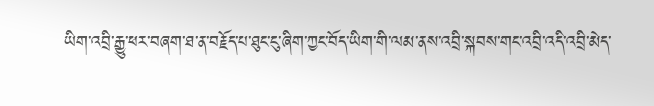ཡིག་འབྲི་རྒྱུ་ཕར་བཞག་ཐ་ན་བརྗོད་པ་ཐུང་ངུ་ཞིག་ཀྱང་བོད་ཡིག་གི་ལམ་ནས་འབྲི་སྐབས་གང་འབྲི་འདི་འབྲི་མེད་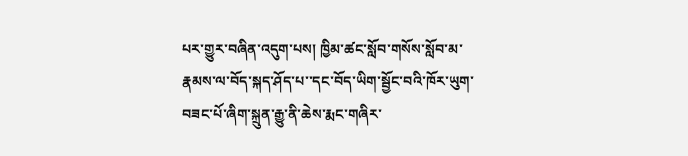པར་གྱུར་བཞིན་འདུག་པས། ཁྱིམ་ཚང་སློབ་གསོས་སློབ་མ་རྣམས་ལ་བོད་སྐད་ཤོད་པ་་དང་བོད་ཡིག་སྦྱོང་བའི་ཁོར་ཡུག་བཟང་པོ་ཞིག་སྐྲུན་རྒྱུ་ནི་ཆེས་རྨང་གཞིར་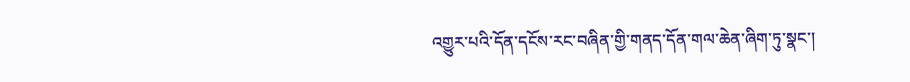འགྱུར་པའི་དོན་དངོས་རང་བཞིན་གྱི་གནད་དོན་གལ་ཆེན་ཞིག་ཏུ་སྣང་།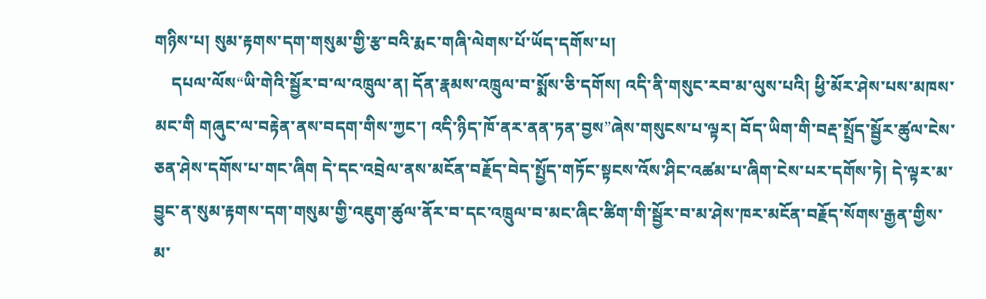གཉིས་པ། སུམ་རྟགས་དག་གསུམ་གྱི་རྩ་བའི་རྨང་གཞི་ལེགས་པོ་ཡོད་དགོས་པ།
    དཔལ་ལོས“ཡི་གེའི་སྦྱོར་བ་ལ་འཁྲུལ་ན། དོན་རྣམས་འཁྲུལ་བ་སྨོས་ཅི་དགོས། འདི་ནི་གསུང་རབ་མ་ལུས་པའི། ཕྱི་མོར་ཤེས་པས་མཁས་མང་གི གཞུང་ལ་བརྟེན་ནས་བདག་གིས་ཀྱང་། འདི་ཉིད་ཁོ་ནར་ནན་ཏན་བྱས”ཞེས་གསུངས་པ་ལྟར། བོད་ཡིག་གི་བརྡ་སྤྲོད་སྦྱོར་ཚུལ་ངེས་ཅན་ཤེས་དགོས་པ་གང་ཞིག དེ་དང་འབྲེལ་ནས་མངོན་བརྗོད་བེད་སྤྱོད་གཏོང་སྟངས་འོས་ཤིང་འཚམ་པ་ཞིག་ངེས་པར་དགོས་ཏེ། དེ་ལྟར་མ་བྱུང་ན་སུམ་རྟགས་དག་གསུམ་གྱི་འཇུག་ཚུལ་ནོར་བ་དང་འཁྲུལ་བ་མང་ཞིང་ཚིག་གི་སྦྱོར་བ་མ་ཤེས་ཁར་མངོན་བརྗོད་སོགས་རྒྱན་གྱིས་མ་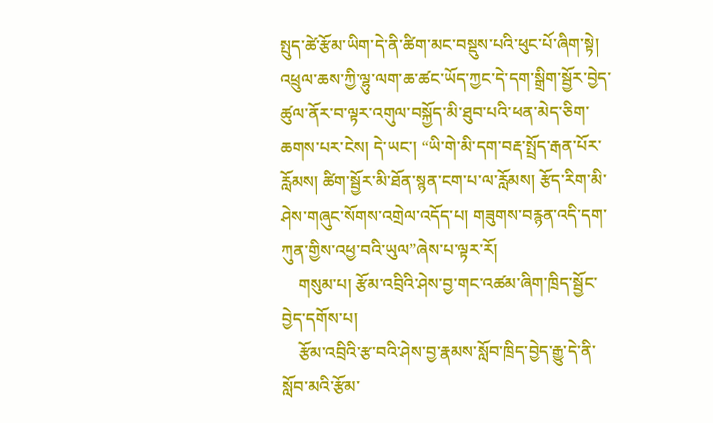སྤུད་ཚེ་རྩོམ་ཡིག་དེ་ནི་ཚིག་མང་བསྡུས་པའི་ཕུང་པོ་ཞིག་སྟེ། འཕྲུལ་ཆས་ཀྱི་ལྷུ་ལག་ཆ་ཚང་ཡོད་ཀྱང་དེ་དག་སྒྲིག་སྦྱོར་བྱེད་ཚུལ་ནོར་བ་ལྟར་འགུལ་བསྐྱོད་མི་ཐུབ་པའི་ཕན་མེད་ཅིག་ཆགས་པར་ངེས། དེ་ཡང་། “ཡི་གེ་མི་དག་བརྡ་སྤྲོད་རྒན་པོར་རློམས། ཚིག་སྦྱོར་མི་ཐོན་སྙན་ངག་པ་ལ་རློམས། རྩོད་རིག་མི་ཤེས་གཞུང་སོགས་འགྲེལ་འདོད་པ། གཟུགས་བརྙན་འདི་དག་ཀུན་གྱིས་འཕྱ་བའི་ཡུལ”ཞེས་པ་ལྟར་རོ།
    གསུམ་པ། རྩོམ་འབྲིའི་ཤེས་བྱ་གང་འཚམ་ཞིག་ཁྲིད་སྦྱོང་བྱེད་དགོས་པ།
    རྩོམ་འབྲིའི་རྩ་བའི་ཤེས་བྱ་རྣམས་སློབ་ཁྲིད་བྱེད་རྒྱུ་དེ་ནི་སློབ་མའི་རྩོམ་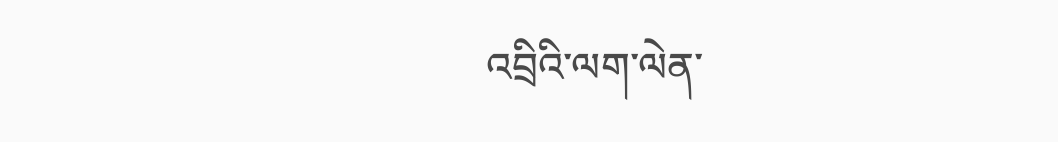འབྲིའི་ལག་ལེན་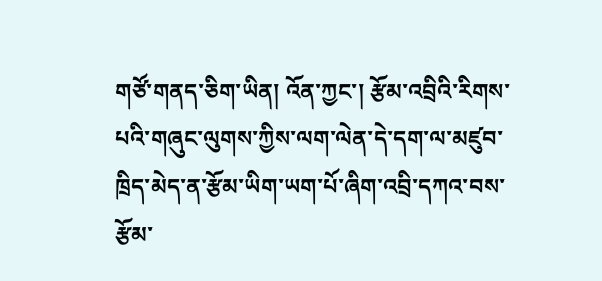གཙོ་གནད་ཅིག་ཡིན། འོན་ཀྱང་། རྩོམ་འབྲིའི་རིགས་པའི་གཞུང་ལུགས་ཀྱིས་ལག་ལེན་དེ་དག་ལ་མཛུབ་ཁྲིད་མེད་ན་རྩོམ་ཡིག་ཡག་པོ་ཞིག་འབྲི་དཀའ་བས་རྩོམ་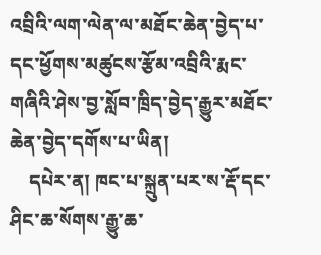འབྲིའི་ལག་ལེན་ལ་མཐོང་ཆེན་བྱེད་པ་དང་ཕྱོགས་མཚུངས་རྩོམ་འབྲིའི་རྨང་གཞིའི་ཤེས་བྱ་སློབ་ཁྲིད་བྱེད་རྒྱུར་མཐོང་ཆེན་བྱེད་དགོས་པ་ཡིན།
    དཔེར་ན། ཁང་པ་སྐྲུན་པར་ས་རྡོ་དང་ཤིང་ཆ་སོགས་རྒྱུ་ཆ་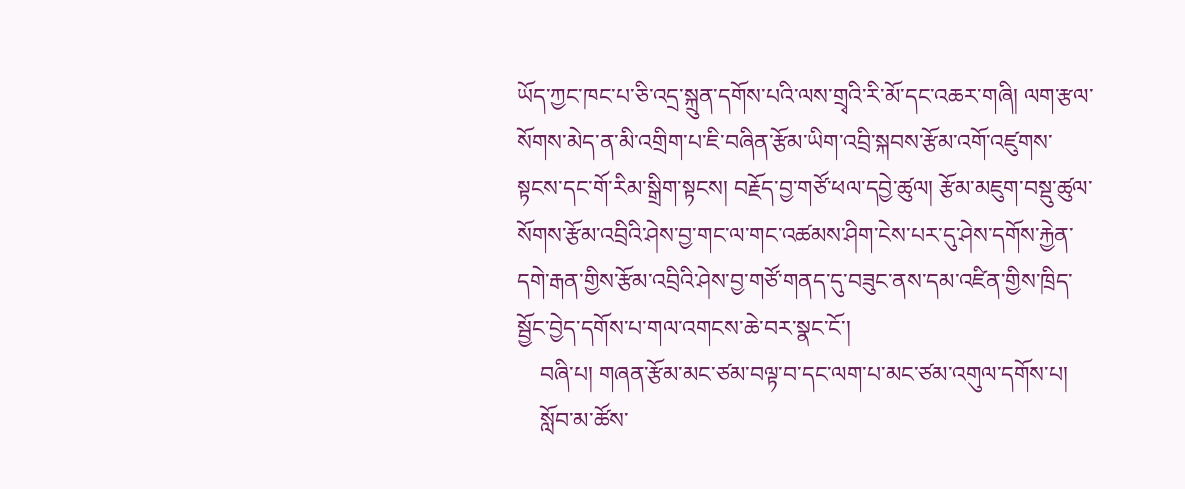ཡོད་ཀྱང་ཁང་པ་ཅི་འདྲ་སྐྲུན་དགོས་པའི་ལས་གྲྭའི་རི་མོ་དང་འཆར་གཞི། ལག་རྩལ་སོགས་མེད་ན་མི་འགྲིག་པ་ཇི་བཞིན་རྩོམ་ཡིག་འབྲི་སྐབས་རྩོམ་འགོ་འཛུགས་སྟངས་དང་གོ་རིམ་སྒྲིག་སྟངས། བརྗོད་བྱ་གཙོ་ཕལ་དབྱེ་ཚུལ། རྩོམ་མཇུག་བསྡུ་ཚུལ་སོགས་རྩོམ་འབྲིའི་ཤེས་བྱ་གང་ལ་གང་འཚམས་ཤིག་ངེས་པར་དུ་ཤེས་དགོས་རྐྱེན་དགེ་རྒན་གྱིས་རྩོམ་འབྲིའི་ཤེས་བྱ་གཙོ་གནད་དུ་བཟུང་ནས་དམ་འཛིན་གྱིས་ཁྲིད་སྦྱོང་བྱེད་དགོས་པ་གལ་འགངས་ཆེ་བར་སྣང་ངོ་།
    བཞི་པ། གཞན་རྩོམ་མང་ཙམ་བལྟ་བ་དང་ལག་པ་མང་ཙམ་འགུལ་དགོས་པ།
    སློབ་མ་ཚོས་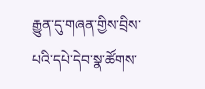རྒྱུན་དུ་གཞན་གྱིས་བྲིས་པའི་དཔེ་དེབ་སྣ་ཚོགས་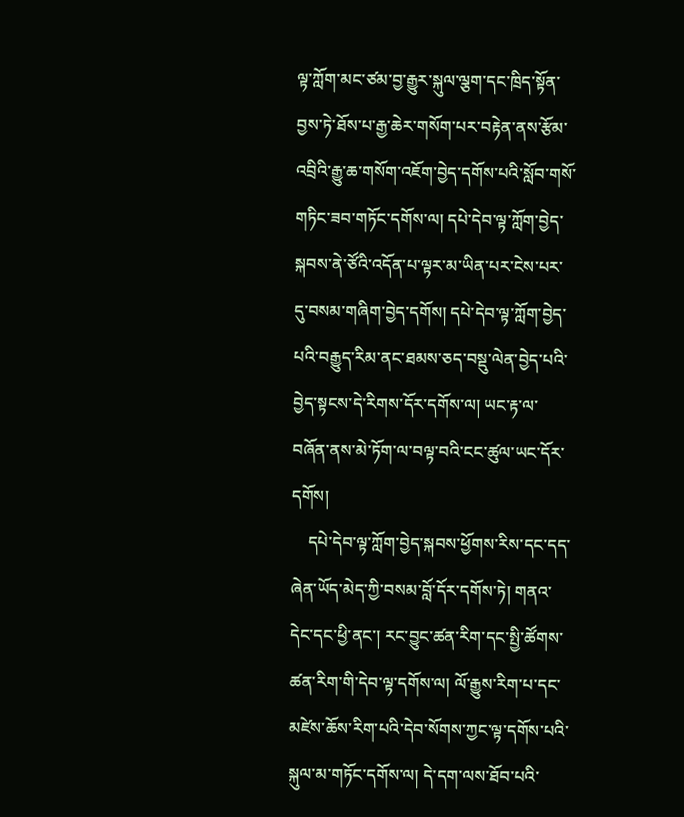ལྟ་ཀློག་མང་ཙམ་བྱ་རྒྱུར་སྐུལ་ལྕག་དང་ཁྲིད་སྟོན་བྱས་ཏེ་ཐོས་པ་རྒྱ་ཆེར་གསོག་པར་བརྟེན་ནས་རྩོམ་འབྲིའི་རྒྱུ་ཆ་གསོག་འཇོག་བྱེད་དགོས་པའི་སློབ་གསོ་གཏིང་ཟབ་གཏོང་དགོས་ལ། དཔེ་དེབ་ལྟ་ཀློག་བྱེད་སྐབས་ནེ་ཙོའི་འདོན་པ་ལྟར་མ་ཡིན་པར་ངེས་པར་དུ་བསམ་གཞིག་བྱེད་དགོས། དཔེ་དེབ་ལྟ་ཀློག་བྱེད་པའི་བརྒྱུད་རིམ་ནང་ཐམས་ཅད་བསྡུ་ལེན་བྱེད་པའི་བྱེད་སྟངས་དེ་རིགས་དོར་དགོས་ལ། ཡང་རྟ་ལ་བཞོན་ནས་མེ་ཏོག་ལ་བལྟ་བའི་ངང་ཚུལ་ཡང་དོར་དགོས།
    དཔེ་དེབ་ལྟ་ཀློག་བྱེད་སྐབས་ཕྱོགས་རིས་དང་དད་ཞེན་ཡོད་མེད་ཀྱི་བསམ་བློ་དོར་དགོས་ཏེ། གནའ་དེང་དང་ཕྱི་ནང་། རང་བྱུང་ཚན་རིག་དང་སྤྱི་ཚོགས་ཚན་རིག་གི་དེབ་ལྟ་དགོས་ལ། ལོ་རྒྱུས་རིག་པ་དང་མཛེས་ཆོས་རིག་པའི་དེབ་སོགས་ཀྱང་ལྟ་དགོས་པའི་སྐུལ་མ་གཏོང་དགོས་ལ། དེ་དག་ལས་ཐོབ་པའི་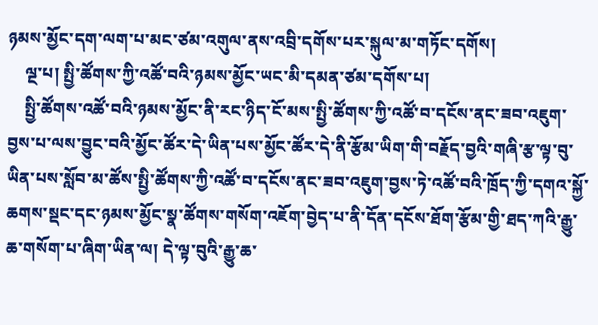ཉམས་མྱོང་དག་ལག་པ་མང་ཙམ་འགུལ་ནས་འབྲི་དགོས་པར་སྐུལ་མ་གཏོང་དགོས།
    ལྔ་པ། སྤྱི་ཚོགས་ཀྱི་འཚོ་བའི་ཉམས་མྱོང་ཡང་མི་དམན་ཙམ་དགོས་པ།
    སྤྱི་ཚོགས་འཚོ་བའི་ཉམས་མྱོང་ནི་རང་ཉིད་ངོ་མས་སྤྱི་ཚོགས་ཀྱི་འཚོ་བ་དངོས་ནང་ཟབ་འཇུག་བྱས་པ་ལས་བྱུང་བའི་མྱོང་ཚོར་དེ་ཡིན་པས་མྱོང་ཚོར་དེ་ནི་རྩོམ་ཡིག་གི་བརྗོད་བྱའི་གཞི་རྩ་ལྟ་བུ་ཡིན་པས་སློབ་མ་ཚོས་སྤྱི་ཚོགས་ཀྱི་འཚོ་བ་དངོས་ནང་ཟབ་འཇུག་བྱས་ཏེ་འཚོ་བའི་ཁྲོད་ཀྱི་དགའ་སྐྱོ་ཆགས་སྡང་དང་ཉམས་མྱོང་སྣ་ཚོགས་གསོག་འཇོག་བྱེད་པ་ནི་དོན་དངོས་ཐོག་རྩོམ་གྱི་ཐད་ཀའི་རྒྱུ་ཆ་གསོག་པ་ཞིག་ཡིན་ལ། དེ་ལྟ་བུའི་རྒྱུ་ཆ་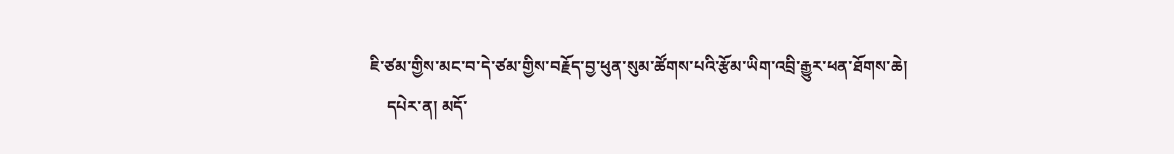ཇི་ཙམ་གྱིས་མང་བ་དེ་ཙམ་གྱིས་བརྗོད་བྱ་ཕུན་སུམ་ཚོགས་པའི་རྩོམ་ཡིག་འབྲི་རྒྱུར་ཕན་ཐོགས་ཆེ།
    དཔེར་ན། མདོ་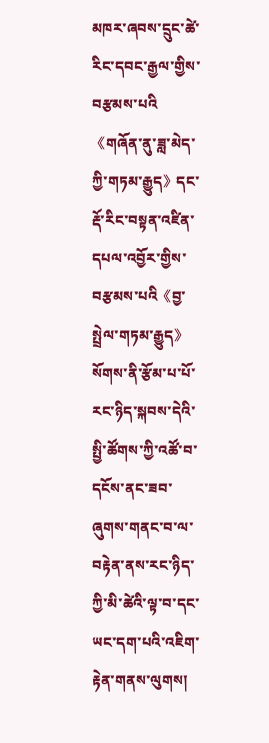མཁར་ཞབས་དྲུང་ཚེ་རིང་དབང་རྒྱལ་གྱིས་བརྩམས་པའི《གཞོན་ནུ་ཟླ་མེད་ཀྱི་གཏམ་རྒྱུད》དང་རྡོ་རིང་བསྟན་འཛིན་དཔལ་འབྱོར་གྱིས་བརྩམས་པའི《བྱ་སྤྲེལ་གཏམ་རྒྱུད》སོགས་ནི་རྩོམ་པ་པོ་རང་ཉིད་སྐབས་དེའི་སྤྱི་ཚོགས་ཀྱི་འཚོ་བ་དངོས་ནང་ཟབ་ཞུགས་གནང་བ་ལ་བརྟེན་ནས་རང་ཉིད་ཀྱི་མི་ཚེའི་ལྟ་བ་དང་ཡང་དག་པའི་འཇིག་རྟེན་གནས་ལུགས།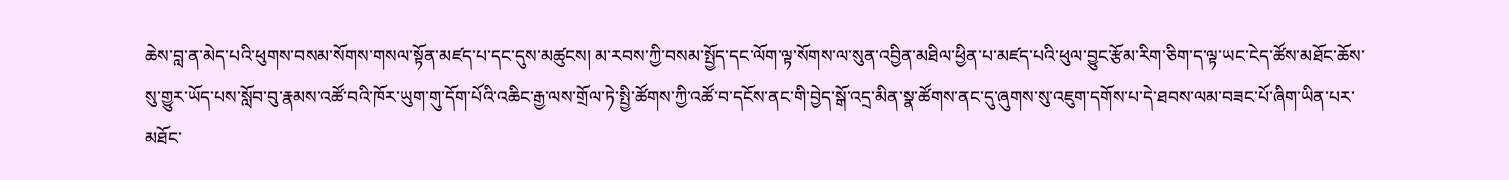ཆེས་བླ་ན་མེད་པའི་ཕུགས་བསམ་སོགས་གསལ་སྟོན་མཛད་པ་དང་དུས་མཚུངས། མ་རབས་ཀྱི་བསམ་སྤྱོད་དང་ལོག་ལྟ་སོགས་ལ་སུན་འབྱིན་མཐིལ་ཕྱིན་པ་མཛད་པའི་ཕུལ་བྱུང་རྩོམ་རིག་ཅིག་ད་ལྟ་ཡང་ངེད་ཚོས་མཐོང་ཆོས་སུ་གྱུར་ཡོད་པས་སློབ་བུ་རྣམས་འཚོ་བའི་ཁོར་ཡུག་གུ་དོག་པོའི་འཆིང་རྒྱ་ལས་གྲོལ་ཏེ་སྤྱི་ཚོགས་ཀྱི་འཚོ་བ་དངོས་ནང་གི་བྱེད་སྒོ་འདྲ་མིན་སྣ་ཚོགས་ནང་དུ་ཞུགས་སུ་འཇུག་དགོས་པ་དེ་ཐབས་ལམ་བཟང་པོ་ཞིག་ཡིན་པར་མཐོང་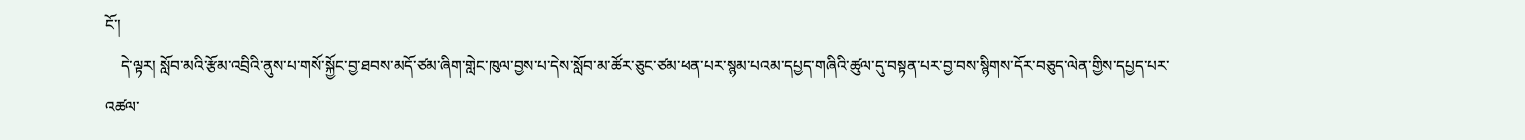ངོ་།
    དེ་ལྟར། སློབ་མའི་རྩོམ་འབྲིའི་ནུས་པ་གསོ་སྐྱོང་བྱ་ཐབས་མདོ་ཙམ་ཞིག་གླེང་ཁུལ་བྱས་པ་དེས་སློབ་མ་ཚོར་ཅུང་ཙམ་ཕན་པར་སྙམ་པའམ་དཔྱད་གཞིའི་ཚུལ་དུ་བསྟན་པར་བྱ་བས་སྙིགས་དོར་བཅུད་ལེན་གྱིས་དཔྱད་པར་འཚལ་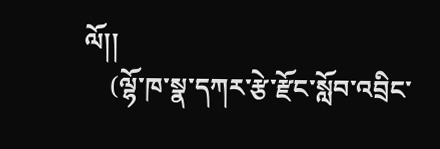ལོ།།
    (ལྷོ་ཁ་སྣ་དཀར་རྩེ་རྫོང་སློབ་འབྲིང་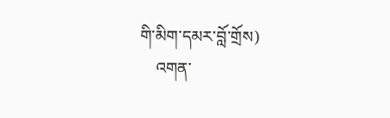གི་མིག་དམར་བློ་གྲོས)
    འགན་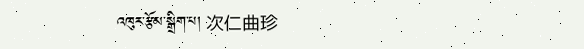འཁུར་རྩོམ་སྒྲིག་པ། 次仁曲珍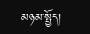མཉམ་སྤྱོད།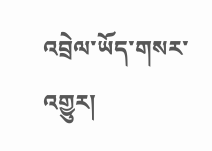འབྲེལ་ཡོད་གསར་འགྱུར།